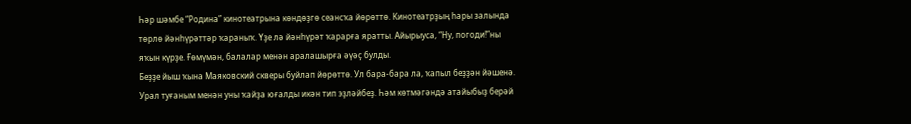Һәр шәмбе “Родина” кинотеатрына көндөҙгө сеансҡа йөрөттө. Кинотеатрҙың һары залында төрлө йәнһүрәттәр ҡараныҡ. Үҙе лә йәнһүрәт ҡарарға яратты. Айырыуса, “Ну, погоди!”ны яҡын күрҙе. Ғөмүмән, балалар менән аралашырға әүәҫ булды.
Беҙҙе йыш ҡына Маяковский скверы буйлап йөрөттө. Ул бара-бара ла, ҡапыл беҙҙән йәшенә. Урал туғаным менән уны ҡайҙа юғалды икән тип эҙләйбеҙ. Һәм көтмәгәндә атайыбыҙ берәй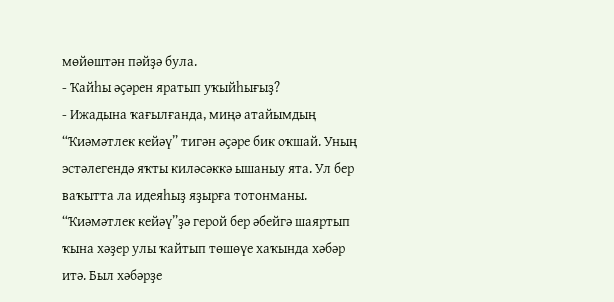мөйөштән пәйҙә була.
- Ҡайһы әҫәрен яратып уҡыйһығыҙ?
- Ижадына ҡағылғанда, миңә атайымдың “Ҡиәмәтлек кейәү” тигән әҫәре бик оҡшай. Уның эстәлегендә яҡты киләсәккә ышаныу ята. Ул бер ваҡытта ла идеяһыҙ яҙырға тотонманы. “Ҡиәмәтлек кейәү”ҙә герой бер әбейгә шаяртып ҡына хәҙер улы ҡайтып төшөүе хаҡында хәбәр итә. Был хәбәрҙе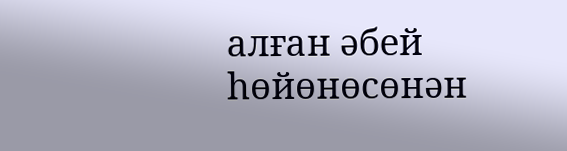алған әбей һөйөнөсөнән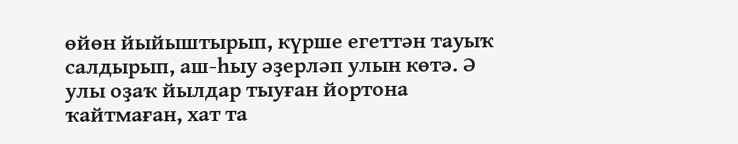өйөн йыйыштырып, күрше егеттән тауыҡ салдырып, аш-һыу әҙерләп улын көтә. Ә улы оҙаҡ йылдар тыуған йортона ҡайтмаған, хат та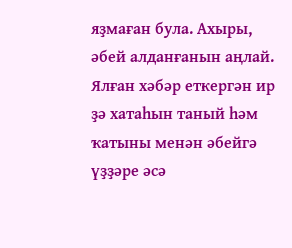яҙмаған була. Ахыры, әбей алданғанын аңлай. Ялған хәбәр еткергән ир ҙә хатаһын таный һәм ҡатыны менән әбейгә үҙҙәре әсә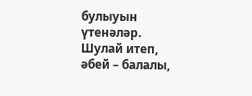булыуын үтенәләр. Шулай итеп, әбей – балалы,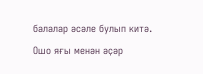балалар әсәле булып китә. Ошо яғы менән әҫәр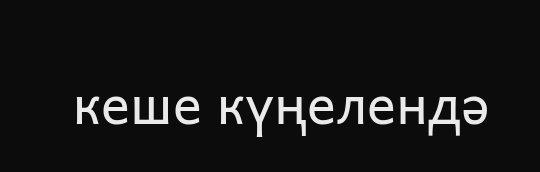кеше күңелендә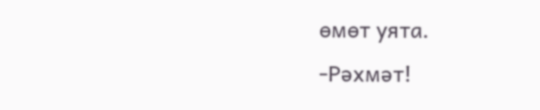өмөт уята.
-Рәхмәт!